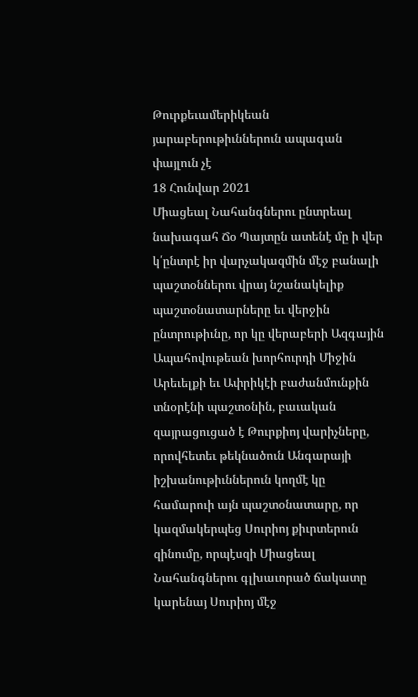Թուրքեւամերիկեան յարաբերութիւններուն ապագան փայլուն չէ
18 Հունվար 2021
Միացեալ Նահանգներու ընտրեալ նախագահ Ճօ Պայտըն ատենէ մը ի վեր կ՛ընտրէ իր վարչակազմին մէջ բանալի պաշտօններու վրայ նշանակելիք պաշտօնատարները եւ վերջին ընտրութիւնը, որ կը վերաբերի Ազգային Ապահովութեան խորհուրդի Միջին Արեւելքի եւ Ափրիկէի բաժանմունքին տնօրէնի պաշտօնին, բաւական զայրացուցած է Թուրքիոյ վարիչները, որովհետեւ թեկնածուն Անգարայի իշխանութիւններուն կողմէ կը համարուի այն պաշտօնատարը, որ կազմակերպեց Սուրիոյ քիւրտերուն զինումը, որպէսզի Միացեալ Նահանգներու գլխաւորած ճակատը կարենայ Սուրիոյ մէջ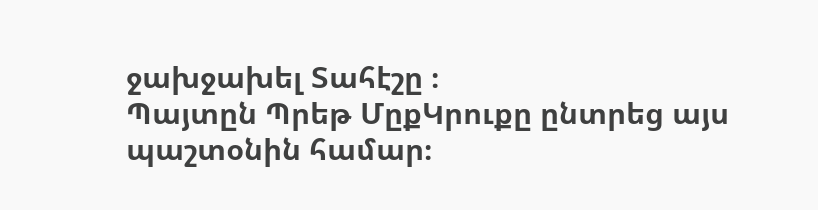ջախջախել Տահէշը ։
Պայտըն Պրեթ ՄըքԿրուքը ընտրեց այս պաշտօնին համար։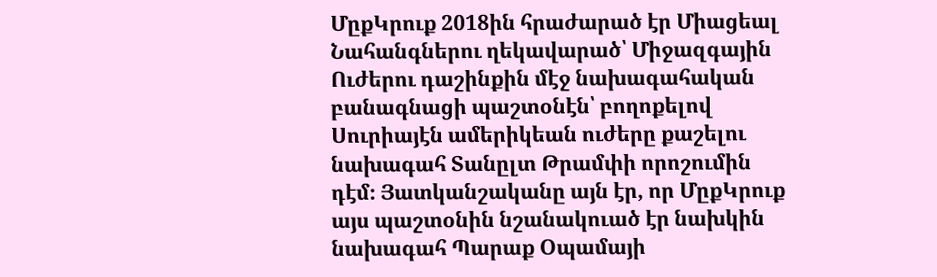ՄըքԿրուք 2018ին հրաժարած էր Միացեալ Նահանգներու ղեկավարած՝ Միջազգային Ուժերու դաշինքին մէջ նախագահական բանագնացի պաշտօնէն՝ բողոքելով Սուրիայէն ամերիկեան ուժերը քաշելու նախագահ Տանըլտ Թրամփի որոշումին դէմ։ Յատկանշականը այն էր, որ ՄըքԿրուք այս պաշտօնին նշանակուած էր նախկին նախագահ Պարաք Օպամայի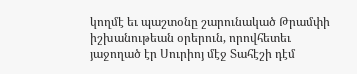կողմէ եւ պաշտօնը շարունակած Թրամփի իշխանութեան օրերուն, որովհետեւ յաջողած էր Սուրիոյ մէջ Տահէշի դէմ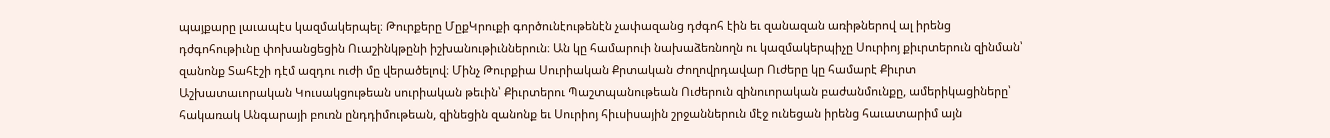պայքարը լաւապէս կազմակերպել։ Թուրքերը ՄըքԿրուքի գործունէութենէն չափազանց դժգոհ էին եւ զանազան առիթներով ալ իրենց դժգոհութիւնը փոխանցեցին Ուաշինկթընի իշխանութիւններուն։ Ան կը համարուի նախաձեռնողն ու կազմակերպիչը Սուրիոյ քիւրտերուն զինման՝ զանոնք Տահէշի դէմ ազդու ուժի մը վերածելով։ Մինչ Թուրքիա Սուրիական Քրտական Ժողովրդավար Ուժերը կը համարէ Քիւրտ Աշխատաւորական Կուսակցութեան սուրիական թեւին՝ Քիւրտերու Պաշտպանութեան Ուժերուն զինուորական բաժանմունքը, ամերիկացիները՝ հակառակ Անգարայի բուռն ընդդիմութեան, զինեցին զանոնք եւ Սուրիոյ հիւսիսային շրջաններուն մէջ ունեցան իրենց հաւատարիմ այն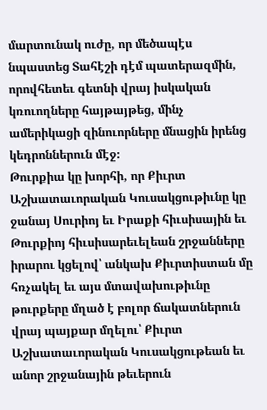մարտունակ ուժը, որ մեծապէս նպաստեց Տահէշի դէմ պատերազմին, որովհետեւ գետնի վրայ իսկական կռուողները հայթայթեց, մինչ ամերիկացի զինուորները մնացին իրենց կեդրոններուն մէջ։
Թուրքիա կը խորհի, որ Քիւրտ Աշխատաւորական Կուսակցութիւնը կը ջանայ Սուրիոյ եւ Իրաքի հիւսիսային եւ Թուրքիոյ հիւսիսարեւելեան շրջանները իրարու կցելով՝ անկախ Քիւրտիստան մը հռչակել եւ այս մտավախութիւնը թուրքերը մղած է բոլոր ճակատներուն վրայ պայքար մղելու՝ Քիւրտ Աշխատաւորական Կուսակցութեան եւ անոր շրջանային թեւերուն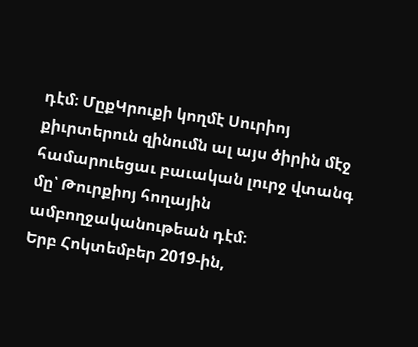դէմ։ ՄըքԿրուքի կողմէ Սուրիոյ քիւրտերուն զինումն ալ այս ծիրին մէջ համարուեցաւ բաւական լուրջ վտանգ մը՝ Թուրքիոյ հողային ամբողջականութեան դէմ։
Երբ Հոկտեմբեր 2019-ին,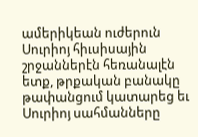ամերիկեան ուժերուն Սուրիոյ հիւսիսային շրջաններէն հեռանալէն ետք, թրքական բանակը թափանցում կատարեց եւ Սուրիոյ սահմանները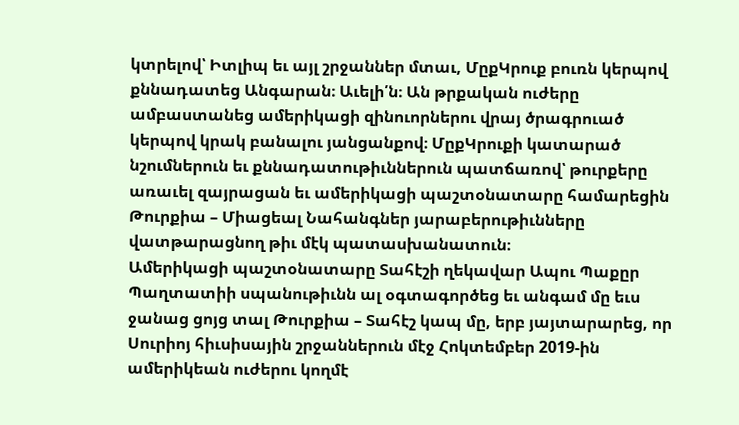կտրելով՝ Իտլիպ եւ այլ շրջաններ մտաւ, ՄըքԿրուք բուռն կերպով քննադատեց Անգարան։ Աւելի՛ն։ Ան թրքական ուժերը ամբաստանեց ամերիկացի զինուորներու վրայ ծրագրուած կերպով կրակ բանալու յանցանքով։ ՄըքԿրուքի կատարած նշումներուն եւ քննադատութիւններուն պատճառով՝ թուրքերը առաւել զայրացան եւ ամերիկացի պաշտօնատարը համարեցին Թուրքիա – Միացեալ Նահանգներ յարաբերութիւնները վատթարացնող թիւ մէկ պատասխանատուն։
Ամերիկացի պաշտօնատարը Տահէշի ղեկավար Ապու Պաքըր Պաղտատիի սպանութիւնն ալ օգտագործեց եւ անգամ մը եւս ջանաց ցոյց տալ Թուրքիա – Տահէշ կապ մը, երբ յայտարարեց, որ Սուրիոյ հիւսիսային շրջաններուն մէջ Հոկտեմբեր 2019-ին ամերիկեան ուժերու կողմէ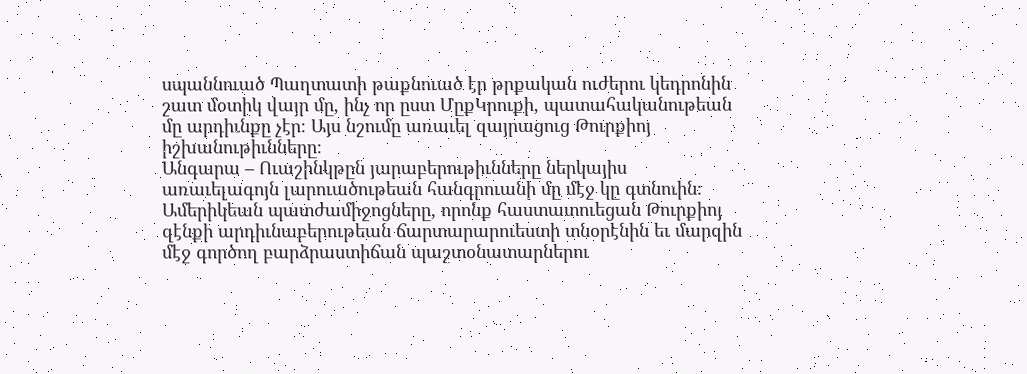սպաննուած Պաղտատի թաքնուած էր թրքական ուժերու կեդրոնին շատ մօտիկ վայր մը, ինչ որ ըստ ՄըքԿրուքի, պատահականութեան մը արդիւնքը չէր։ Այս նշումը առաւել զայրացուց Թուրքիոյ իշխանութիւնները։
Անգարա – Ուաշինկթըն յարաբերութիւնները ներկայիս առաւելագոյն լարուածութեան հանգրուանի մը մէջ կը գտնուին։ Ամերիկեան պատժամիջոցները, որոնք հաստատուեցան Թուրքիոյ զէնքի արդիւնաբերութեան ճարտարարուեստի տնօրէնին եւ մարզին մէջ գործող բարձրաստիճան պաշտօնատարներու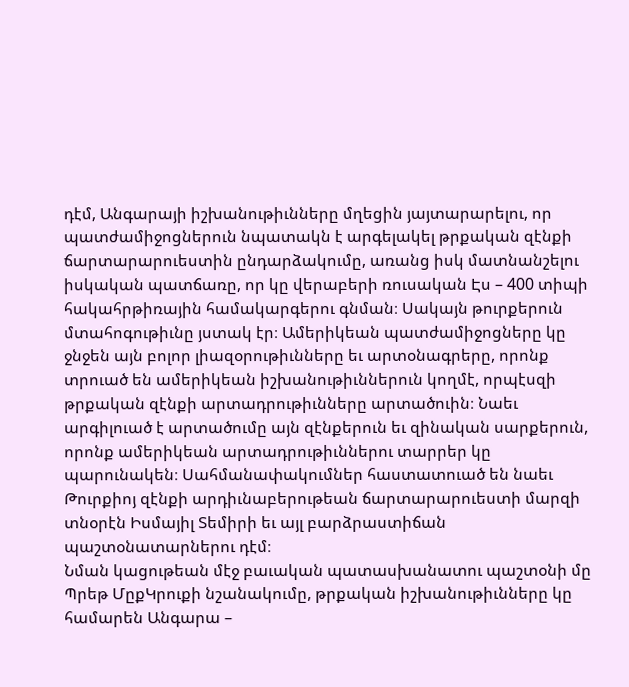դէմ, Անգարայի իշխանութիւնները մղեցին յայտարարելու, որ պատժամիջոցներուն նպատակն է արգելակել թրքական զէնքի ճարտարարուեստին ընդարձակումը, առանց իսկ մատնանշելու իսկական պատճառը, որ կը վերաբերի ռուսական Էս – 400 տիպի հակահրթիռային համակարգերու գնման։ Սակայն թուրքերուն մտահոգութիւնը յստակ էր։ Ամերիկեան պատժամիջոցները կը ջնջեն այն բոլոր լիազօրութիւնները եւ արտօնագրերը, որոնք տրուած են ամերիկեան իշխանութիւններուն կողմէ, որպէսզի թրքական զէնքի արտադրութիւնները արտածուին։ Նաեւ արգիլուած է արտածումը այն զէնքերուն եւ զինական սարքերուն, որոնք ամերիկեան արտադրութիւններու տարրեր կը պարունակեն։ Սահմանափակումներ հաստատուած են նաեւ Թուրքիոյ զէնքի արդիւնաբերութեան ճարտարարուեստի մարզի տնօրէն Իսմայիլ Տեմիրի եւ այլ բարձրաստիճան պաշտօնատարներու դէմ։
Նման կացութեան մէջ բաւական պատասխանատու պաշտօնի մը Պրեթ ՄըքԿրուքի նշանակումը, թրքական իշխանութիւնները կը համարեն Անգարա –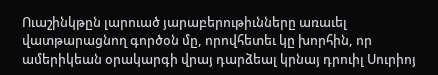Ուաշինկթըն լարուած յարաբերութիւնները առաւել վատթարացնող գործօն մը, որովհետեւ կը խորհին, որ ամերիկեան օրակարգի վրայ դարձեալ կրնայ դրուիլ Սուրիոյ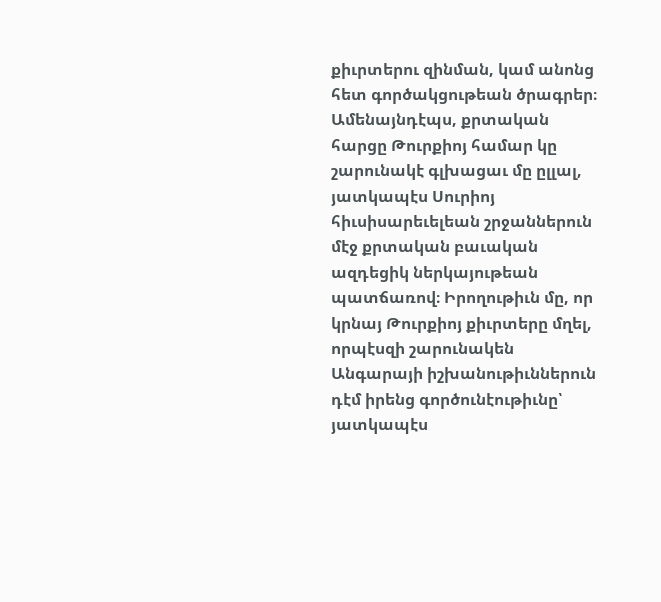քիւրտերու զինման, կամ անոնց հետ գործակցութեան ծրագրեր։ Ամենայնդէպս, քրտական հարցը Թուրքիոյ համար կը շարունակէ գլխացաւ մը ըլլալ, յատկապէս Սուրիոյ հիւսիսարեւելեան շրջաններուն մէջ քրտական բաւական ազդեցիկ ներկայութեան պատճառով։ Իրողութիւն մը, որ կրնայ Թուրքիոյ քիւրտերը մղել, որպէսզի շարունակեն Անգարայի իշխանութիւններուն դէմ իրենց գործունէութիւնը՝ յատկապէս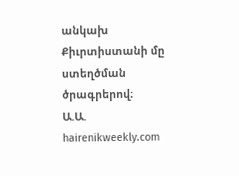անկախ Քիւրտիստանի մը ստեղծման ծրագրերով։
Ա.Ա.
hairenikweekly.com